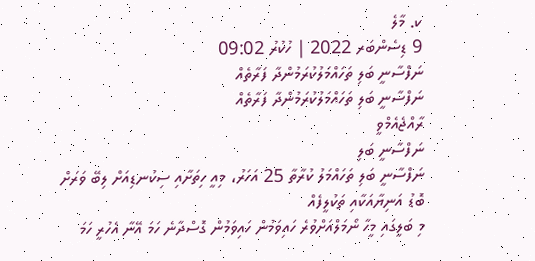ކ. މާލެ
9 ޑިސެންބަރ 2022 | ހުކުރު 09:02
ނަފްސާނީ ބަލި ތަހައްމަލުކުރަމުންދާ ފަރާތެއް
ނަފްސާނީ ބަލި ތަހައްމަލުކުރަމުންދާ ފަރާތެއް
ރާއްޖެއެމްވީ
ނަފްސާނީ ބަލި
ނަފްސާނީ ބަލި ތަހައްމަލު ކުރާތާ 25 އަހަރު، މިއީ ހިތަށާއި ސިކުނޑިއަށް ލިބޭ ވަރަށް ބޮޑު އަނިޔާއަކާއި ތަކުލީފެއް
މި ބަލީގައި މީހާ ނޯމަލްއަށްވުރެ ހައިވަމުން ހައިވަމުން ގޮސްދާނެ ހަމަ އޭނާ އެހުރީ ހަމަ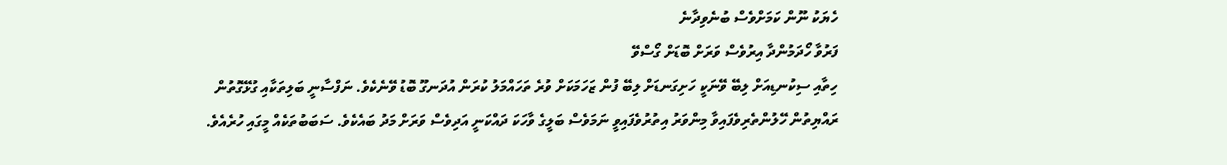ހެޔަކު ނޫން ކަމަށްވެސް ބުނެވިދާނެ
ފަރުވާ ހޯދަމުންދާ އިރުވެސް ވަރަށް ބޮޑަށް ގޯސްވޭ
ހިތާއި ސިކުނޑިއަށް ލިބޭ ވޭނަކީ ހަށިގަނޑަށް ލިބޭ ފުން ޒަހަމަކަށް ވުރެ ތަހައްމަލު ކުރަން އުދަނގޫ ބޮޑު ވޭނެކެވެ. ނަފްސާނީ ބަލިތަކާއި ގުޅޭގޮތުން ރައްޔިތުން ހޭލުންތެރިވެފައިވާ މިންވަރު އިތުރުވެފައިވީ ނަމަވެސް ބަލީގެ ވާހަކަ ދައްކަނީ އަދިވެސް ވަރަށް މަދު ބައެކެވެ. ސަބަބުތަކެއް މީގައި ހުރެއެވެ.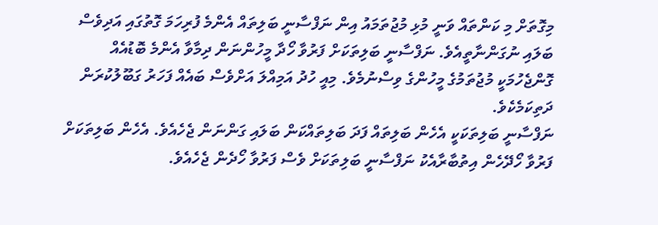މިގޮތަށް މި ކަންތައް ވަނީ މުޅި މުޖުތަމައު އިން ނަފްސާނީ ބަލިތައް އެންމެ ފުރިހަމަ ގޮތުގައި އަދިވެސް ބަލައި ނުގަންނާތީއެވެ. ނަފްސާނީ ބަލިތަކަށް ފަރުވާ ހޯދާ މީހުންނަން ދިމާވާ އެންމެ ބޮޑުއެއް ގޮންޖެހުމަކީ މުޖުތަމުގެ މީހުންގެ ވިސްނުމެވެ. މިއީ ހުދު އަމިއްލަ އަށްވެސް ބައެއް ފަހަރު ގަބޫލުކުރަން ދަތިކަމެކެވެ.
ނަފްސާނީ ބަލިތަކަކީ އެހެން ބަލިތައް ފަދަ ބަލިތައްކަން ބަލައި ގަންނަން ޖެހެއެވެ. އެހެން ބަލިތަކަށް ފަރުވާ ހޯދޭހެން އިތުބާރާއެކު ނަފްސާނީ ބަލިތަކަށް ވެސް ފަރުވާ ހޯދެން ޖެހެއެވެ.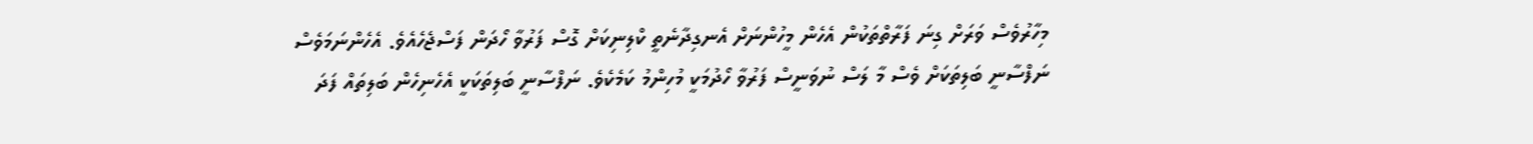މިހާރުވެސް ވަރަށް ގިނަ ފަރާތްތަކުން އެހެން މީހުންނަށް އެނގިދާނެތީ ކްލިނިކަށް ގޮސް ފަރުވާ ހޯދަން ފަސްޖެހެއެވެ. އެހެންނަމަވެސް ނަފްސާނީ ބަލިތަކަށް ވެސް މާ ލަސް ނުވަނީސް ފަރުވާ ހޯދުމަކީ މުހިންމު ކަމެކެވެ. ނަފްސާނީ ބަލިތަކަކީ އެހެނިހެން ބަލިތައް ފަދަ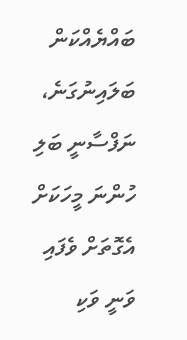ބައްޔެއްކަން ބަލައިނުގަނެ، ނަފްސާނީ ބަލި ހުންނަ މީހަކަށް އެގޮތަށް ވެފައި ވަނީ ވަކި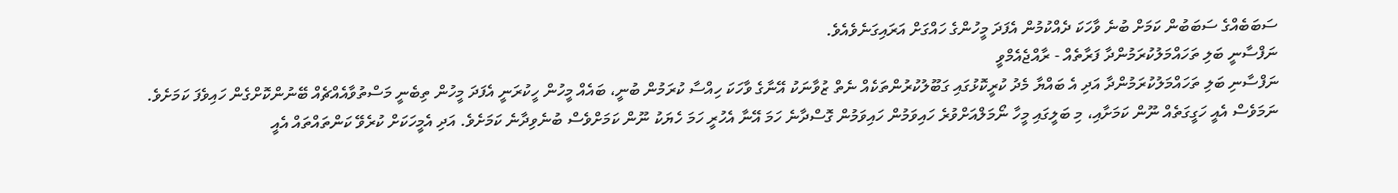ސަބަބެއްގެ ސަބަބުން ކަމަށް ބުނެ ވާހަކަ ދެއްކުމުން އެފަދަ މީހުންގެ ހައްގަށް އަރައިގަނެވެއެވެ.
ނަފްސާނީ ބަލި ތަހައްމަލުކުރަމުންދާ ފަރާތެއް - ރާއްޖެއެމްވީ
ނަފްސާނި ބަލި ތަހައްމަލުކުރަމުންދާ އަދި އެ ބައްޔާ މެދު ކުރީކޮޅުގައި ގަބޫލުކުރުންތަކެއް ނެތް ޒުވާނަކު އޭނާގެ ވާހަކަ ހިއްސާ ކުރަމުން ބުނީ، ބައެއް މީހުން ހީކުރަނީ އެފަދަ މީހުން ތިބެނީ މަސްތުވާއެއްޗެއް ބޭނުންކޮށްގެން ހައިވެފަ ކަމަށެވެ. ނަމަވެސް އެއީ ހަގީގަތެއް ނޫން ކަމަށާއި، މި ބަލީގައި މީހާ ނޯމަލްއަށްވުރެ ހައިވަމުން ހައިވަމުން ގޮސްދާނެ ހަމަ އޭނާ އެހުރީ ހަމަ ހެޔަކު ނޫން ކަމަށްވެސް ބުނެވިދާނެ ކަމަށެވެ. އަދި އެމީހަކަށް ކުރެވޭ ކަންތައްތައް އެއީ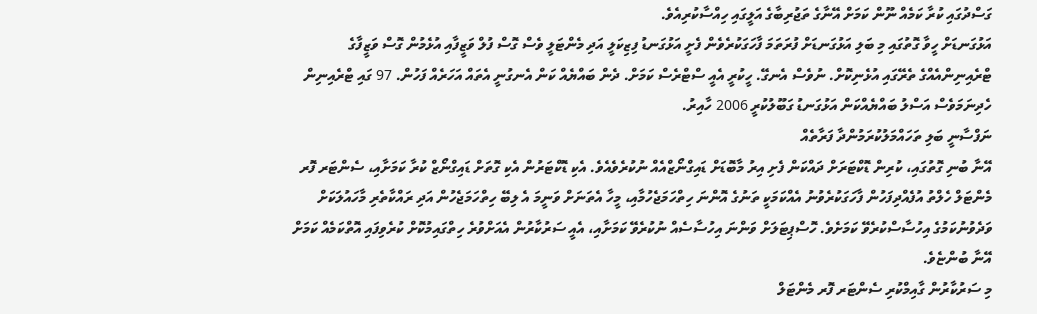ގަސްދުގައި ކުރާ ކަމެއް ނޫން ކަމަށް އޭނާގެ ތަޖުރިބާގެ އަލީގައި ހިއްސާކުރިއެވެ.
އަޅުގަނޑަށް ހީވާ ގޮތުގައި މި ބަލި އަޅުގަނޑަށް ފުރަތަމަ ފާހަގަކުރެވެން ފެށީ އަޅުގަނޑު ފިޒިކަލީ އަދި މެންޓަލީ ވެސް ގޮސް ފުލް ވަޒީފާއި އުޅެމުން ގޮސް ވަޒީފާގެ ޓްރެއިނިންއެއްގެ ތެރޭގައި އުޅެނިކޮށް. ނުވެސް އެނގޭ. ހީކުރީ އެއީ ސްޓްރެސް ކަމަށް. ދެން ބައްޔެއް ކަން އެނގުނީ އެތައް އަހަރެއް ފަހުން. 97 ގައި ޓްރެއިނިން ހެދިނަމަވެސް އަސްލު ބައްޔެއްކަން އަޅުގަނޑު ގަބޫލުކުރީ 2006 ހާއިރު.
ނަފްސާނީ ބަލި ތަހައްމަލުކުރަމުންދާ ފަރާތެއް
އޭނާ ބުނި ގޮތުގައި، ކުރިން ޑޮކްޓަރަށް ދައްކަން ފެށި އިރު މާބޮޑަށް ޑައިގްނޯޒްއެއް ނުކުރެވެއެވެ. އެކި ޑޮކްޓަރުން އެކި ގޮތަށް ޑައިގްނޯޒް ކުރާ ކަމަށާއި، ސެންޓަރ ފޮރ މެންޓަލް ހެލްތު އުފެއްދިފަހުން ފާހަގަކުރެވުނު އެއްކަމަކީ ތަނުގެ އޮންނަ ހިތްހަމަޖެހުމާއި، މީހާ އެތަނަށް ވަނީމަ އެ ލިބޭ ހިތްހަމަޖެހުން އަދި ރައްކާތެރި މާހައުލަކަށް ވަދެވުނުކަމުގެ އިހުސާސްކުރެވޭ ކަމަށެވެ. ހޮސްޕިޓަލަށް ވަންނަ އިހުސާސެއް ނުކުރެވޭ ކަމަށާއި، އެއީ ސަރުކާރުން އެއަށްވުރެ ހިތްގައިމުކޮށް ކުރެވިފައި އޮތްކަމެއް ކަމަށް އޭނާ ބުންޏެވެ.
މި ސަރުކާރުން ގާއިމްކުރި ސެންޓަރ ފޮރ މެންޓަލް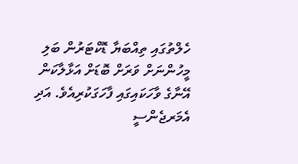ހެލްތުގައި ތިއްބަޔާ ޑޮކްޓަރުން ބަލި މީހުންނަށް ވަރަށް ބޮޑަށް އަޅާލާކަން އޭނާގެ ވާހަކައިގައި ފާހަގަކުރިއެވެ. އަދި އެމަރޖެންސީ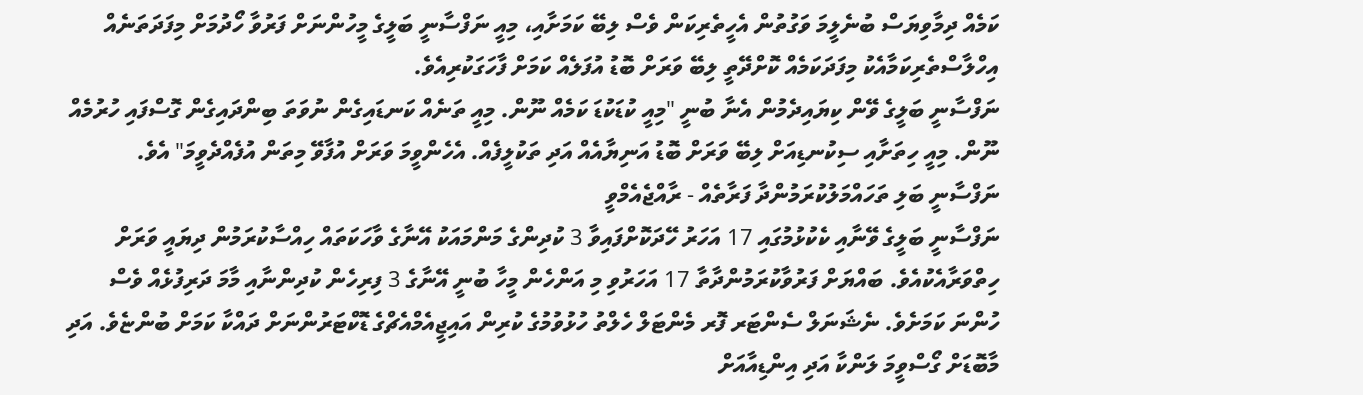ކަމެއް ދިމާވިޔަސް ބުނެލީމަ ވަގުތުން އެހީތެރިކަން ވެސް ލިބޭ ކަމަށާއި، މިއީ ނަފްސާނީ ބަލީގެ މީހުންނަށް ފަރުވާ ހޯދުމަށް މިފަދަތަނެއް އިހްލާސްތެރިކަމާއެކު މިފަދަކަމެއް ކޮށްދޭތީ ލިބޭ ވަރަށް ބޮޑު އުފަލެއް ކަމަށް ފާހަގަކުރިއެވެ.
ނަފްސާނީ ބަލީގެ ވޭން ކިޔައިދެމުން އެނާ ބުނީ "މިއީ ކުޑަކުޑަ ކަމެއް ނޫން. މިއީ ތަނެއް ކަނޑައިގެން ނުވަތަ ބިންދައިގެން ގޮސްފައި ހުރުމެއް ނޫން. މިއީ ހިތަށާއި ސިކުނޑިއަށް ލިބޭ ވަރަށް ބޮޑު އަނިޔާއެއް އަދި ތަކުލީފެއް. އެހެންވީމަ ވަރަށް އުފާވޭ މިތަން އުފެއްދެވީމަ" އެވެ.
ނަފްސާނީ ބަލި ތަހައްމަލުކުރަމުންދާ ފަރާތެއް - ރާއްޖެއެމްވީ
ނަފްސާނީ ބަލީގެ ވޭނާއި ކެކުޅުމުގައި 17 އަހަރު ހޭދަކޮށްފައިވާ 3 ކުދިންގެ މަންމައަކު އޭނާގެ ވާހަކަތައް ހިއްސާކުރަމުން ދިޔައީ ވަރަށް ހިތްވަރާއެކުއެވެ. ބައްޔަށް ފަރުވާކުރަމުންދާތާ 17 އަހަރުވި މި އަންހެން މީހާ ބުނީ އޭނާގެ 3 ފިރިހެން ކުދިންނާއި މާމަ ދަރިފުޅެއް ވެސް ހުންނަ ކަމަށެވެ. ނެޝަނަލް ސެންޓަރ ފޮރ މެންޓަލް ހެލްތު ހުޅުވުމުގެ ކުރިން އައިޖީއެމްއެޗްގެ ޑޮކްޓަރުންނަށް ދައްކާ ކަމަށް ބުންޏެވެ. އަދި މާބޮޑަށް ގޯސްވީމަ ލަންކާ އަދި އިންޑިއާއަށް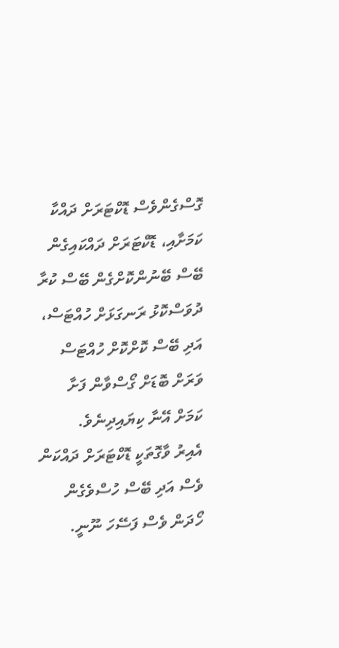ގޮސްގެންވެސް ޑޮކްޓަރަށް ދައްކާ ކަމަށާއި، ޑޮކްޓަރަށް ދައްކައިގެން ބޭސް ބޭނުންކޮށްގެން ބޭސް ކުރާ ދުވަސްކޮޅު ރަނގަޅަށް ހުއްޓަސް، އަދި ބޭސް ކޮށްކޮށް ހުއްޓަސް ވަރަށް ބޮޑަށް ގޯސްވާން ފަށާ ކަމަށް އޭނާ ކިޔައިދިނެވެ.
އެއިރު ވާގޮތަކީ ޑޮކްޓަރަށް ދައްކަން ވެސް އަދި ބޭސް ހުސްވެގެން ހޯދަން ވެސް ފަސޭހަ ނޫނީ.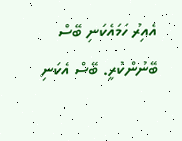އެއިރު ހަމައެކަނި ބޭސް ބޭނުންކުރީ. ބޭސް އެކަނި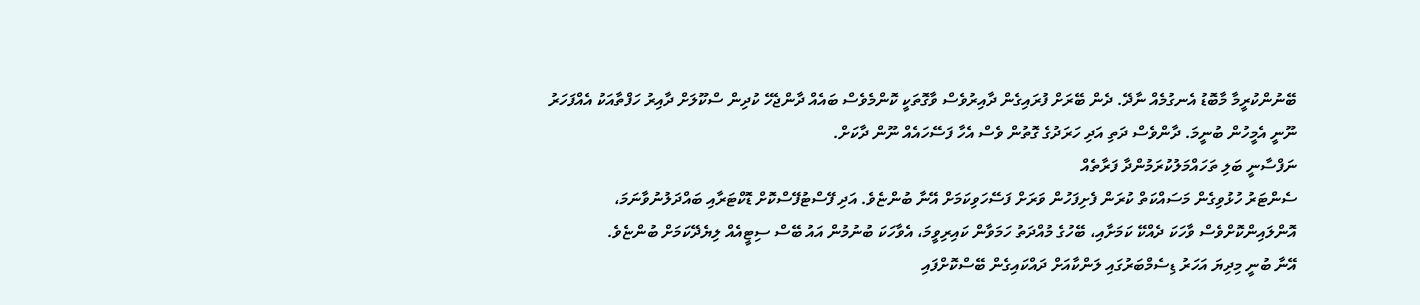ބޭނުންކުރީމާ މާބޮޑު އެނގުމެއް ނާދޭ. ދެން ބޭރަށް ފުރައިގެން ދާއިރުވެސް ވާގޮތަކީ ކޮންމެވެސް ބައެއް ދާންޖެހޭ ކުދިން ސްކޫލަށް ދާއިރު ހަފްތާއަކު އެއްފަހަރު ނޫނީ އެމީހުން ބުނީމަ. ދާންވެސް ދަތި އަދި ހަރަދުގެ ގޮތުން ވެސް އެހާ ފަސޭހައެއް ނޫން ދާކަށް.
ނަފްސާނީ ބަލި ތަހައްމަލުކުރަމުންދާ ފަރާތެއް
ސެންޓަރު ހުޅުވިގެން މަސައްކަތް ކުރަން ފެށިފަހުން ވަރަށް ފަސޭހަވިކަމަށް އޭނާ ބުންޏެވެ. އަދި ފޭސްޓުފޭސްކޮށް ޑޮކްޓަރާއި ބައްދަލުނުވާނަމަ، އޮންލައިންކޮށްވެސް ވާހަކަ ދެއްކޭ ކަމަށާއި، ބޭހުގެ މުއްދަތު ހަމަވާން ކައިރިވީމަ، އެވާހަކަ ބުނުމުން އައު ބޭސް ސިޓީއެއް ލިޔެދޭކަމަށް ބުންޏެވެ.
އޭނާ ބުނީ މިދިޔަ އަހަރު ޑިސެމްބަރުގައި ލަންކާއަށް ދައްކައިގެން ބޭސްކޮށްފައި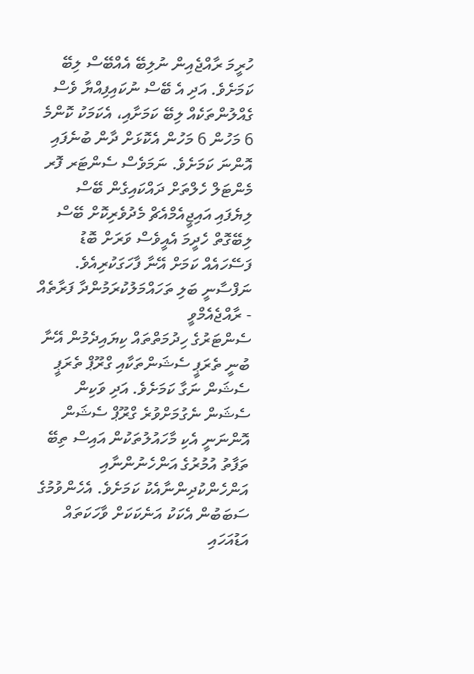ހުރީމަ ރާއްޖެއިން ނުލިބޭ އެއްބޭސް ލިބޭ ކަމަށެވެ. އަދި އެ ބޭސް ނުކައިފިއްޔާ ވެސް ގެއްލުންތަކެއް ލިބޭ ކަމަށާއި، އެކަމަކު ކޮންމެ 6 މަހުން 6 މަހުން އެކޮޅަށް ދާން ބުނެފައި އޮންނަ ކަމަށެވެ. ނަމަވެސް ސެންޓަރ ފޮރ މެންޓަލް ހެލްތަށް ދައްކައިގެން ބޭސް ލިޔެފައި އައިޖީއެމްއެޗް މެދުވެރިކޮށް ބޭސް ލިބޭގޮތް ހެދީމަ އެއީވެސް ވަރަށް ބޮޑު ފަސޭހައެއް ކަމަށް އޭނާ ފާހަގަކުރިއެވެ.
ނަފްސާނީ ބަލި ތަހައްމަލުކުރަމުންދާ ފަރާތެއް - ރާއްޖެއެމްވީ
ސެންޓަރުގެ ހިދުމަތްތައް ކިޔައިދެމުން އޭނާ ބުނީ ތެރަޕީ ސެޝަންތަކާއި ގްރޫޕް ތެރަޕީ ސެޝަން ނަގާ ކަމަށެވެ. އަދި ވަކިން ސެޝަން ނެގުމަށްވުރެ ގްރޫޕް ސެޝަން އޮންނަނީ އެކި މާހައުލުތަކުން އައިސް ތިބޭ ތަފާތު އުމުރުގެ އަންހެނުންނާއި އަންހެންކުދިންނާއެކު ކަމަށެވެ. އެހެންވުމުގެ ސަބަބުން އެކަކު އަނެކަކަށް ވާހަކަތައް އަޑުއަހައި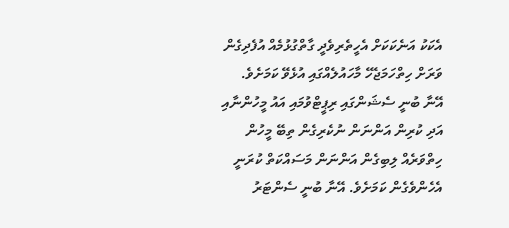އެކަކު އަނެކަކަށް އެހީތެރިވެދީ ގާތްގުޅުމެއް އުފެދިގެން ވަރަށް ހިތްހަމަޖެހޭ މާހައުލެއްގައި އުޅެވޭ ކަމަށެވެ. އޭނާ ބުނީ ސެޝަންގައި ރިޕީޓްވުމައި އައު މީހުންނާއި އަދި ކުރިން އަންނަން ނުކެރިގެން ތިބޭ މީހުން ހިތްވަރެއް ލިބިގެން އަންނަން މަސައްކަތް ކުރަނީ އެހެންވެގެން ކަމަށެވެ. އޭނާ ބުނީ ސެންޓަރު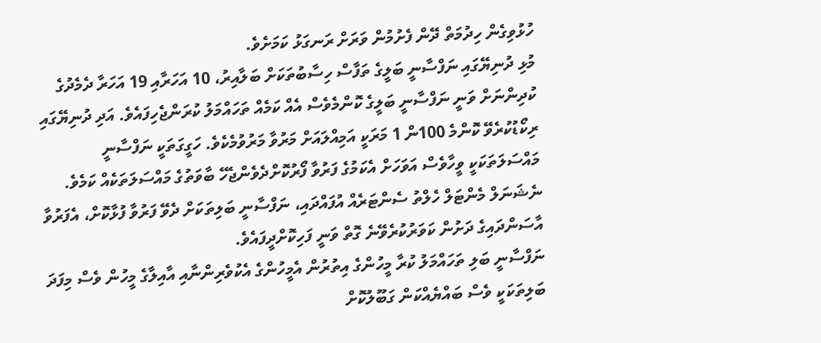ހުޅުވިގެން ހިދުމަތް ދޭން ފެށުމުން ވަރަށް ރަނގަޅު ކަމަށެވެ.
މުޅި ދުނިޔޭގައި ނަފްސާނީ ބަލީގެ ތަފާސް ހިސާބުތަކަށް ބަލާއިރު، 10 އަހަރާއި 19 އަހަރާ ދެމެދުގެ ކުދިންނަށް ވަނީ ނަފްސާނީ ބަލީގެ ކޮންމެވެސް އެއް ކަމެއް ތަހައްމަލު ކުރަންޖެހިފައެވެ. އަދި ދުނިޔޭގައި ރިކޯޑުކުރެވޭ ކޮންމެ 100ން 1 މަރަކީ އަމިއްލައަށް މަރުވާ މަރުވުމެކެވެ. ހަގީގަތަކީ ނަފްސާނީ މައްސަލަތަކަކީ ވީހާވެސް އަވަހަށް އެކަމުގެ ފަރުވާ ފޯރުކޮށްދެވެންޖެހޭ ބާވަތުގެ މައްސަލަތަކެއް ކަމެވެ. ނެޝަނަލް މެންޓަލް ހެލްތު ސެންޓަރެއް އުފައްދައި، ނަފްސާނީ ބަލިތަކަށް ދެވޭ ފަރުވާ ފުޅާކޮށް، އެފަރުވާ އާސަންދައިގެ ދަށުން ކަވަރުކުރެވޭނެ ގޮތް ވަނީ ފަހިކޮށްދީފައެވެ.
ނަފްސާނީ ބަލި ތަހައްމަލު ކުރާ މީހުންގެ އިތުރުން އެމީހުންގެ އެކުވެރިންނާއި އާއިލާގެ މީހުން ވެސް މިފަދަ ބަލިތަކަކީ ވެސް ބައްޔެއްކަން ގަބޫލުކޮށް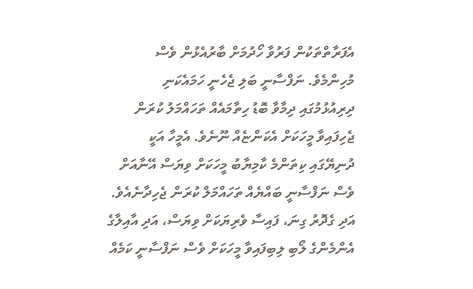އެފަރާތްތަކުން ފަރުވާ ހޯދުމަށް ބާރުއެޅުން ވެސް މުހިންމެވެ. ނަފްސާނީ ބަލި ޖެހެނީ ހަމައެކަނި ދިރިއުޅުމުގައި ދިމާވާ ބޮޑު ހިތާމައެއް ތަހައްމަލު ކުރަން ޖެހިފައިވާ މީހަކަށް އެކަންޏެއް ނޫނެވެ. އެމީހާ އަކީ ދުނިޔޭގައި ކިތަންމެ ކާމިޔާބު މީހަކަށް ވިޔަސް އޭނާއަށް ވެސް ނަފްސާނީ ބައްޔެއް ތަހައްމަލް ކުރަން ޖެހިދާނެއެވެ. އަދި ގެދޮރު ގިނަ، ފައިސާ ވެރިޔަކަށް ވިޔަސް، އަދި އާއިލާގެ އެންމެންގެ ލޯބި ލިބިފައިވާ މީހަކަށް ވެސް ނަފްސާނީ ކަމެއް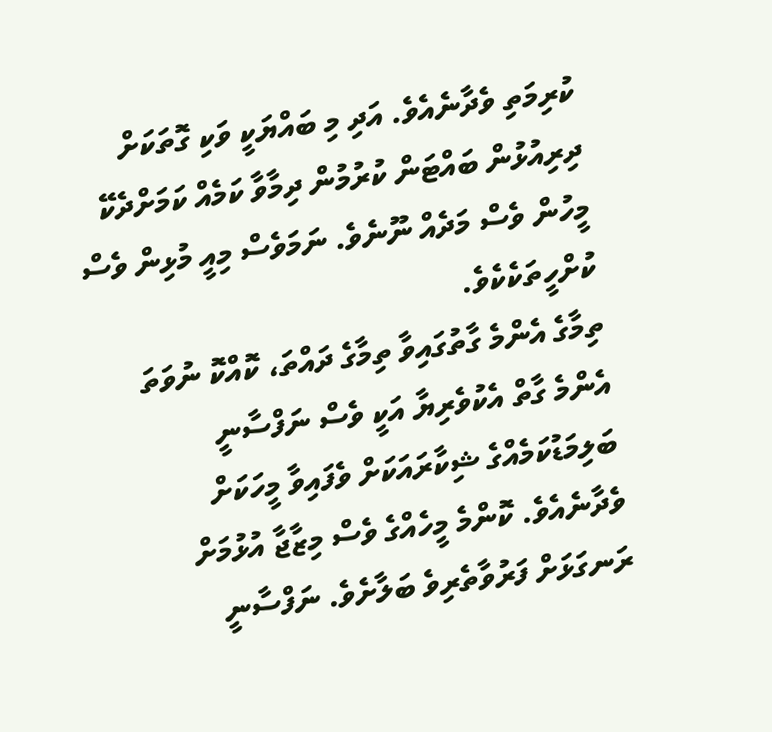ކުރިމަތި ވެދާނެއެވެ. އަދި މި ބައްޔަކީ ވަކި ގޮތަކަށް ދިރިއުޅުން ބައްޓަން ކުރުމުން ދިމާވާ ކަމެއް ކަމަށްދެކޭ މީހުން ވެސް މަދެއް ނޫނެވެ. ނަމަވެސް މިއީ މުޅިން ވެސް ކުށްހީތަކެކެވެ.
ތިމާގެ އެންމެ ގާތުގައިވާ ތިމާގެ ދައްތަ، ކޮއްކޮ ނުވަތަ އެންމެ ގާތް އެކުވެރިޔާ އަކީ ވެސް ނަފްސާނީ ބަލިމަޑުކަމެއްގެ ޝިކާރައަކަށް ވެފައިވާ މީހަކަށް ވެދާނެއެވެ. ކޮންމެ މީހެއްގެ ވެސް މިޒާޖާ އުޅުމަށް ރަނގަޅަށް ފަރުވާތެރިވެ ބަލާށެވެ. ނަފްސާނީ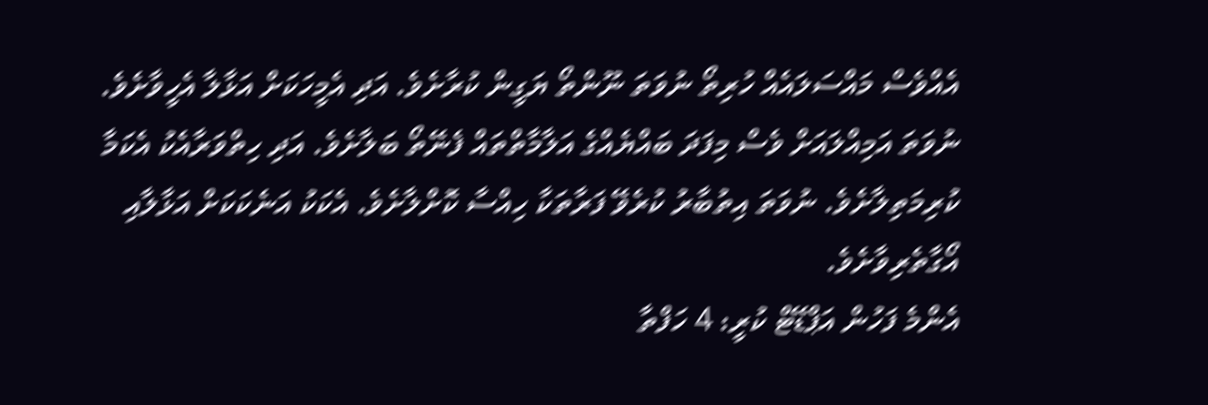އެއްވެސް މައްސަލައެއް ހުރިތޯ ނުވަތަ ނޫންތޯ ޔަގީން ކުރާށެވެ. އަދި އެމީހަކަށް އަޅާލާ އެހީވާށެވެ. ނުވަތަ އަމިއްލައަށް ވެސް މިފަދަ ބައްޔެއްގެ އަލާމާތްތައް ފެނޭތޯ ބަލާށެވެ. އަދި ހިތްވަރާއެކު އެކަމާ ކުރިމަތިލާށެވެ. ނުވަތަ އިތުބާރު ކުރެވޭ ފަރާތަކާ ހިއްސާ ކޮށްލާށެވެ. އެކަކު އަނެކަކަށް އަޅާލާއި އޯގާތެރިވާށެވެ.
އެންމެ ފަހުން އަޕްޑޭޓް ކުރީ: 4 ހަފްތާ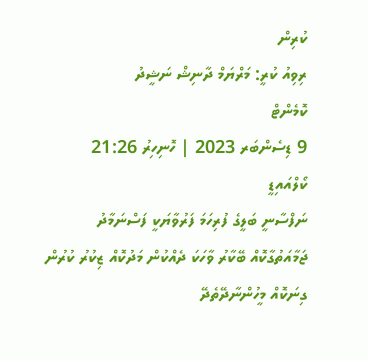ކުރިން
ރިވިއު ކުރީ: މަރްޔަމް ދާނިޝް ނަޝީދު
ކޮމެންޓް
9 ޑިސެންބަރ 2023 | ހޮނިހިރު 21:26
ކޯލްއައިޑީ
ނަފްސާނީ ބަލީގެ ފުރިހަމަ ފަރުވާޔަކީ ފަސްނަމާދު ޖަމާއަތުގާކޮއް ބޭކާރު ވާހަކަ ދެއްކުން މަދުކޮއް ޒިކުރު ކުރުން ގިނަކޮއް މީހުންނާދޭތެދޭ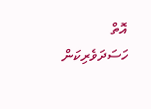އޮތް ހަސަދަވެރިކަން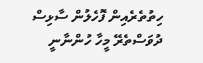ހިތުތެރެއިން ފޮހެލުން ސާޅިސް ދުވަސްތެރޭ މީހާ ހުންނާނީ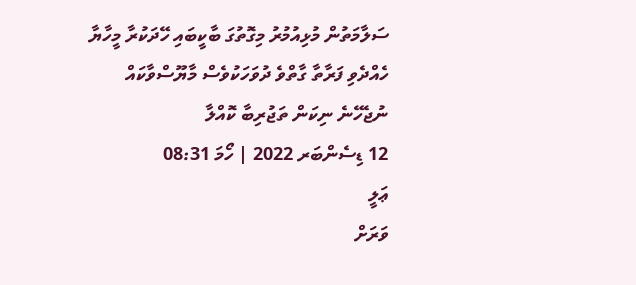ސަލާމަތުން މުޅިއުމުރު މިގޮތުގަ ބާކީބައި ހޭދަކުރާ މީހާޔާ ހެއްދެވި ފަރާތާ ގާތްވެ ދުވަހަކުވެސް މާޔޫސްވާކައް ނުޖެހޭނެ ނިކަން ތަޖުރިބާ ކޮއްލާ
12 ޑިސެންބަރ 2022 | ހޯމަ 08:31
ޢަލީ
ވަރަށް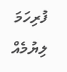ފުރިހަމަ ލިޔުމެއް